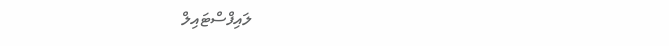ލައިފްސްޓައިލް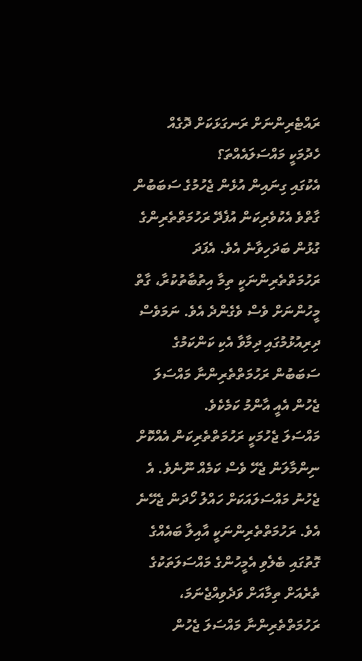ރައްޓެރިންނަށް ރަނގަޅަކަށް ދޮގެއް ހެދުމަކީ މައްސަލައެއްތަ؟
އެކުގައި ގިނައިން އުޅެން ޖެހުމުގެ ސަބަބުން ގާތްވެ އެކުވެރިކަން އުފެދޭ ރަހުމަތްތެރިންގެ ގުޅުން ބަދަހިވާނެ އެވެ. އެފަދަ ރަހުމަތްތެރިންނަކީ ތިމާ އިތުބާތުކުރާ، ގާތް މީހުންނަށް ވެސް ވެގެންދެ އެވެ. ނަމަވެސް ދިރިއުޅުމުގައި ދިމާވާ އެކި ކަންކަމުގެ ސަބަބުން ރަހުމަތްތެރިންނާ މައްސަލަ ޖެހުން އެއީ އާންމު ކަމެކެވެ.
މައްސަލަ ޖެހުމަކީ ރަހުމަތްތެރިކަން އެއްކޮށް ނިންމާލަން ޖެހޭ ވެސް ކަމެއް ނޫނެވެ. އެ ޖެހުނު މައްސަލައަކަށް ހައްލު ހޯދަން ޖެހޭނެ އެވެ. ރަހުމަތްތެރިންނަކީ އާއިލާ ބައެއްގެ ގޮތުގައި ބެލެވި އެމީހުންގެ މައްސަލަތަކުގެ ތެރެއަށް ތިމާއަށް ވަދެވިއްޖެނަމަ، ރަހުމަތްތެރިންނާ މައްސަލަ ޖެހުން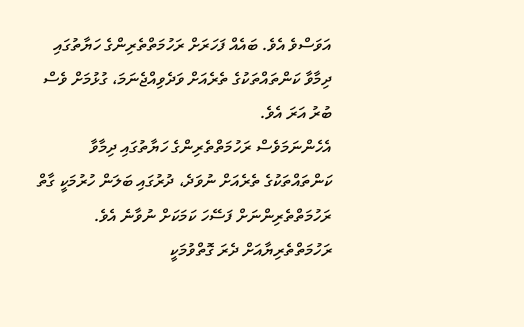އަވަސްވެ އެވެ. ބައެއް ފަހަރަށް ރަހުމަތްތެރިންގެ ހަޔާތުގައި ދިމާވާ ކަންތައްތަކުގެ ތެރެއަށް ވަދެވިއްޖެނަމަ، ގުޅުމަށް ވެސް ބުރު އަރަ އެވެ.
އެހެންނަމަވެސް ރަހުމަތްތެރިންގެ ހަޔާތުގައި ދިމާވާ ކަންތައްތަކުގެ ތެރެއަށް ނުވަދެ، ދުރުގައި ބަލަން ހުރުމަކީ ގާތް ރަހުމަތްތެރިންނަށް ފަސޭހަ ކަމަކަށް ނުވާނެ އެވެ. ރަހުމަތްތެރިޔާއަށް ދެރަ ގޮތްވުމަކީ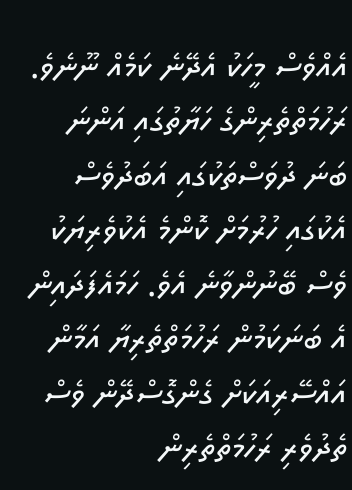އެއްވެސް މީހަކު އެދޭނެ ކަމެއް ނޫނެވެ.
ރަހުމަތްތެރިންގެ ހަޔާތުގައި އަންނަ ބަނަ ދުވަސްތަކުގައި އަބަދުވެސް އެކުގައި ހުރުމަށް ކޮންމެ އެކުވެރިޔަކު ވެސް ބޭނުންވާނެ އެވެ. ހަމައެފަދައިން އެ ބަނަކަމުން ރަހުމަތްތެރިޔާ އަމާން އައްސޭރިއަކަށް ގެންގޮސްދޭން ވެސް ތެދުވެރި ރަހުމަތްތެރިން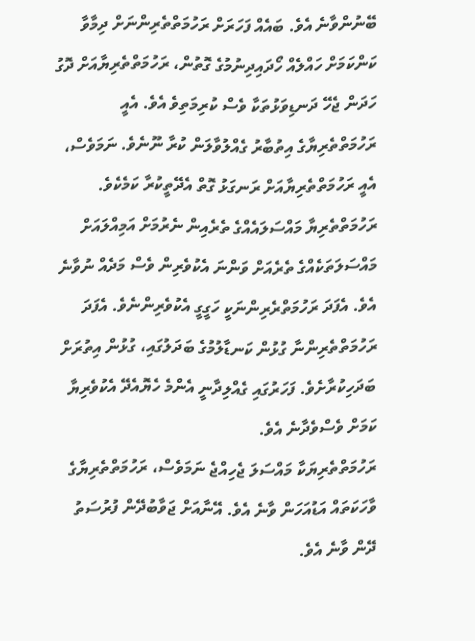ބޭނުންވާނެ އެވެ. ބައެއް ފަހަރަށް ރަހުމަތްތެރިންނަށް ދިމާވާ ކަންކަމަށް ހައްލެއް ހޯދައިދިނުމުގެ ގޮތުން، ރަހުމަތްތެރިޔާއަށް ދޮގު ހަދަން ޖެހޭ ދަނޑިވަޅުތަކާ ވެސް ކުރިމަތިވެ އެވެ. އެއީ ރަހުމަތްތެރިޔާގެ އިތުބާރު ގެއްލުވާލަން ކުރާ ނޫނެވެ. ނަމަވެސް، އެއީ ރަހުމަތްތެރިޔާއަށް ރަނގަޅު ގޮތް އެދޭތީކުރާ ކަމެކެވެ.
ރަހުމަތްތެރިޔާ މައްސަލައެއްގެ ތެރެއިން ނެރުމަށް އަމިއްލައަށް މައްސަލަތަކެއްގެ ތެރެއަށް ވަންނަ އެކުވެރިން ވެސް މަދެއް ނުވާނެ އެވެ. އެފަދަ ރަހުމަތްރެރިންނަކީ ހަގީގީ އެކުވެރިންނެވެ. އެފަދަ ރަހުމަތްތެރިންނާ ގުޅުން ކަނޑާލުމުގެ ބަދަލުގައި، ގުޅުން އިތުރަށް ބަދަހިކުރާށެވެ. ފަހަރުގައި ގެއްލިދާނީ އެންމެ ހެޔޮއެދޭ އެކުވެރިޔާ ކަމަށް ވެސްވެދާނެ އެވެ.
ރަހުމަތްތެރިޔަކާ މައްސަލަ ޖެހިއްޖެ ނަމަވެސް، ރަހުމަތްތެރިޔާގެ ވާހަކަތައް އަޑުއަހަން ވާނެ އެވެ. އޭނާއަށް ޖަވާބުދޭން ފުރުސަތު ދޭން ވާނެ އެވެ.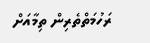ރަހުމަތްތެރިން ތިމާއަށް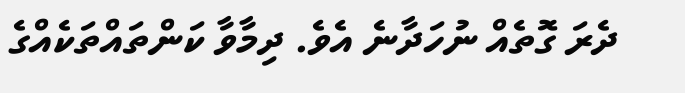ދެރަ ގޮތެއް ނުހަދާނެ އެވެ. ދިމާވާ ކަންތައްތަކެއްގެ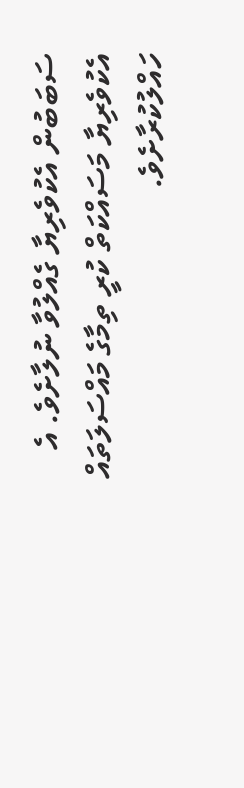ސަބަބުން އެކުވެރިޔާ ގެއްލުވާ ނުލާށެވެ. އެ އެކުވެރިޔާ މަސައްކަތް ކުރީ ތިމާގެ މައްސަލަތައް ހައްލުކުރާށެވެ.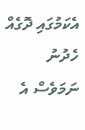އެކަމުގައި ދޮގެއް ހެދުނު ނަމަވެސް އެ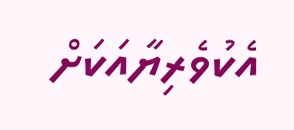އެކުވެރިޔާއަކަށް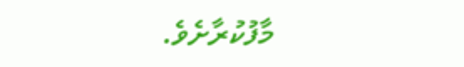މާފުކުރާށެވެ.